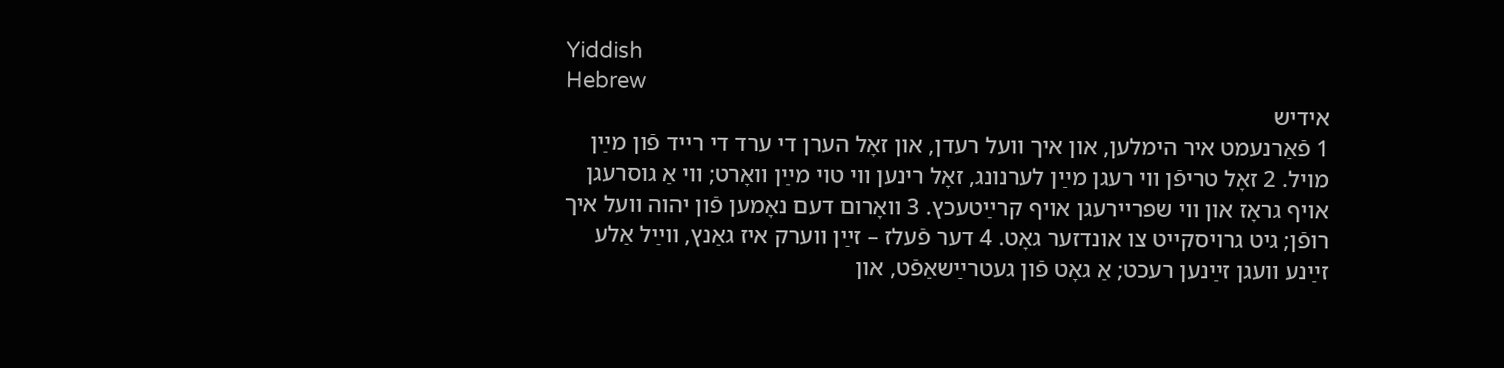Yiddish
Hebrew
אידיש
1 פֿאַרנעמט איר הימלען, און איך װעל רעדן, און זאָל הערן די ערד די רײד פֿון מײַן מױל. 2 זאָל טריפֿן װי רעגן מײַן לערנונג, זאָל רינען װי טױ מײַן װאָרט; װי אַ גוסרעגן אױף גראָז און װי שפּרײרעגן אױף קרײַטעכץ. 3 װאָרום דעם נאָמען פֿון יהוה װעל איך רופֿן; גיט גרױסקײט צו אונדזער גאָט. 4 דער פֿעלז – זײַן װערק איז גאַנץ, װײַל אַלע זײַנע װעגן זײַנען רעכט; אַ גאָט פֿון געטרײַשאַפֿט, און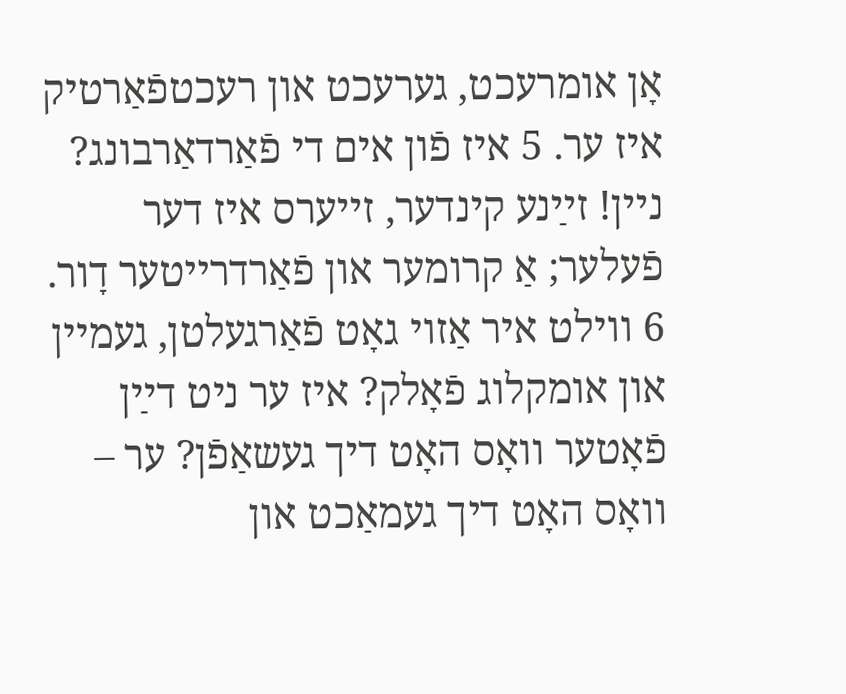אָן אומרעכט, גערעכט און רעכטפֿאַרטיק איז ער. 5 איז פֿון אים די פֿאַרדאַרבונג? נײן! זײַנע קינדער, זײערס איז דער פֿעלער; אַ קרומער און פֿאַרדרײטער דָור. 6 װילט איר אַזױ גאָט פֿאַרגעלטן, געמײן און אומקלוג פֿאָלק? איז ער ניט דײַן פֿאָטער װאָס האָט דיך געשאַפֿן? ער – װאָס האָט דיך געמאַכט און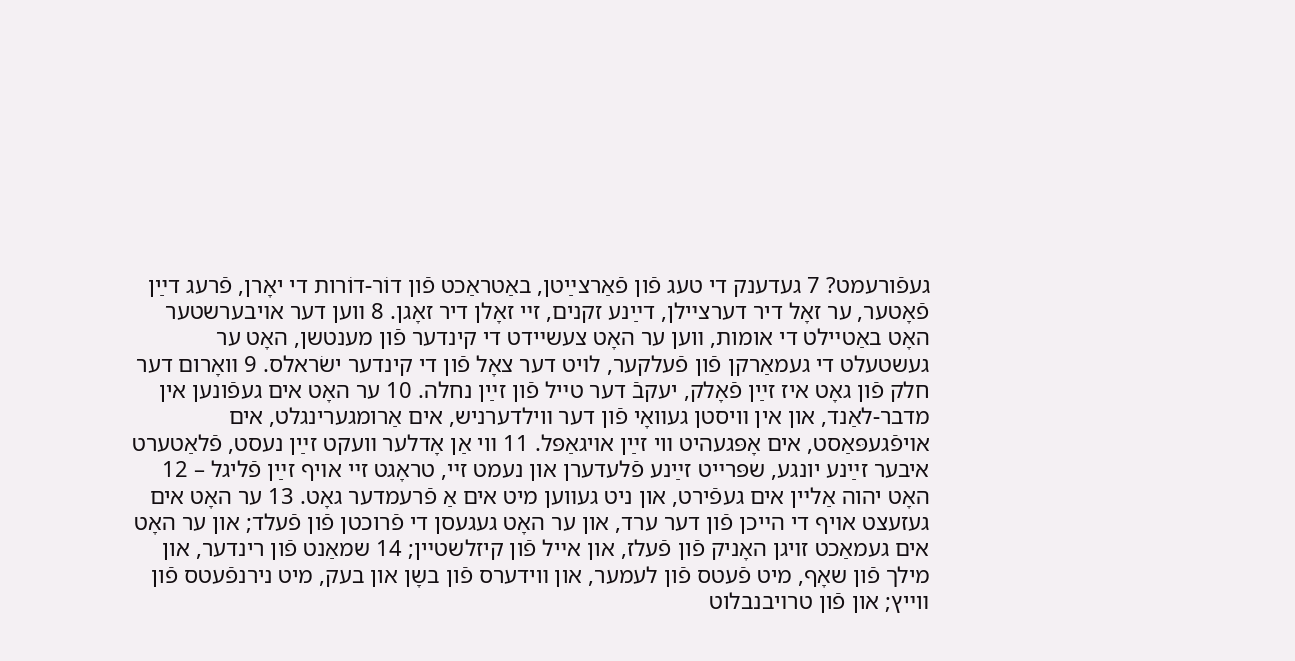געפֿורעמט? 7 געדענק די טעג פֿון פֿאַרצײַטן, באַטראַכט פֿון דוֹר-דוֹרות די יאָרן, פֿרעג דײַן פֿאָטער, ער זאָל דיר דערצײלן, דײַנע זקנים, זײ זאָלן דיר זאָגן. 8 װען דער אױבערשטער האָט באַטײלט די אומות, װען ער האָט צעשײדט די קינדער פֿון מענטשן, האָט ער געשטעלט די געמאַרקן פֿון פֿעלקער, לױט דער צאָל פֿון די קינדער ישׂראלס. 9 װאָרום דער חלק פֿון גאָט איז זײַן פֿאָלק, יעקבֿ דער טײל פֿון זײַן נחלה. 10 ער האָט אים געפֿונען אין מדבר-לאַנד, און אין װיסטן געװאָי פֿון דער װילדערניש, אים אַרומגערינגלט, אים אױפֿגעפּאַסט, אים אָפּגעהיט װי זײַן אױגאַפּל. 11 װי אַן אָדלער װעקט זײַן נעסט, פֿלאַטערט איבער זײַנע יונגע, שפּרײט זײַנע פֿלעדערן און נעמט זײ, טראָגט זײ אױף זײַן פֿליגל – 12 האָט יהוה אַלײן אים געפֿירט, און ניט געװען מיט אים אַ פֿרעמדער גאָט. 13 ער האָט אים געזעצט אױף די הײכן פֿון דער ערד, און ער האָט געגעסן די פֿרוכטן פֿון פֿעלד; און ער האָט אים געמאַכט זױגן האָניק פֿון פֿעלז, און אײל פֿון קיזלשטײן; 14 שמאַנט פֿון רינדער, און מילך פֿון שאָף, מיט פֿעטס פֿון לעמער, און װידערס פֿון בשָן און בעק, מיט נירנפֿעטס פֿון װײץ; און פֿון טרױבנבלוט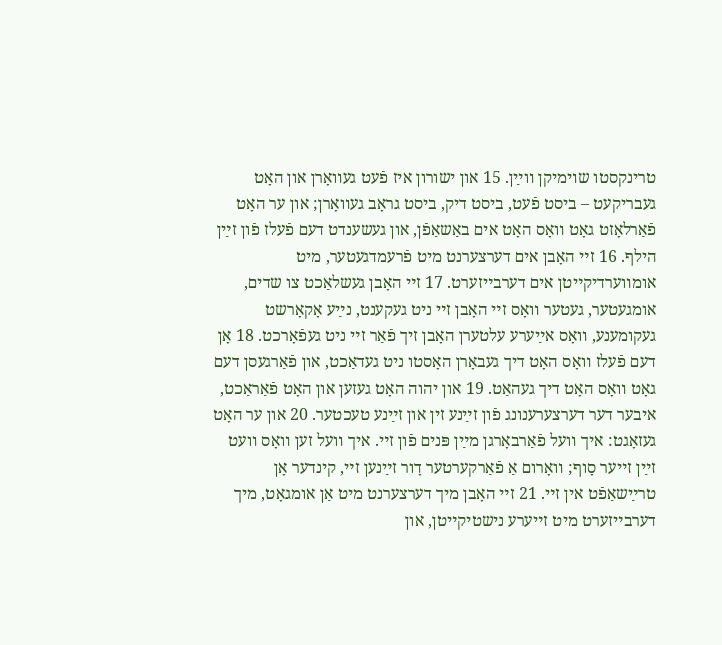טרינקסטו שױמיקן װײַן. 15 און ישורון איז פֿעט געװאָרן און האָט געבריקעט – ביסט פֿעט, ביסט דיק, ביסט גראָב געװאָרן; און ער האָט פֿאַרלאָזט גאָט װאָס האָט אים באַשאַפֿן, און געשענדט דעם פֿעלז פֿון זײַן הילף. 16 זײ האָבן אים דערצערנט מיט פֿרעמדגעטער, מיט אומװערדיקײטן אים דערבײזערט. 17 זײ האָבן געשלאַכט צו שדים, אומגעטער, געטער װאָס זײ האָבן זײ ניט געקענט, נײַע אָקאָרשט געקומענע, װאָס אײַערע עלטערן האָבן זיך פֿאַר זײ ניט געפֿאָרכט. 18 אָן דעם פֿעלז װאָס האָט דיך געבאָרן האָסטו ניט געדאַכט, און פֿאַרגעסן דעם גאָט װאָס האָט דיך געהאַט. 19 און יהוה האָט געזען און האָט פֿאַראַכט, איבער דער דערצערענונג פֿון זײַנע זין און זײַנע טעכטער. 20 און ער האָט געזאָגט: איך װעל פֿאַרבאָרגן מײַן פּנים פֿון זײ. איך װעל זען װאָס װעט זײַן זײער סָוף; װאָרום אַ פֿאַרקערטער דָור זײַנען זײ, קינדער אָן טרײַשאַפֿט אין זײ. 21 זײ האָבן מיך דערצערנט מיט אַן אומגאָט, מיך דערבײזערט מיט זײערע נישטיקײטן, און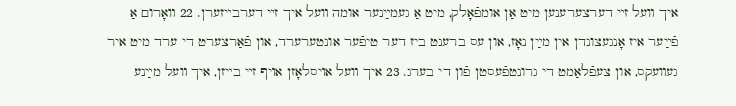איך װעל זײ דערצערענען מיט אַן אומפֿאָלק, מיט אַ געמײַנער אומה װעל איך זײ דערבײזערן. 22 װאָרום אַ פֿײַער איז אָנגעצונדן אין מײַן נאָז, און עס ברענט ביז דער טיפֿער אונטערערד, און פֿאַרצערט די ערד מיט איר געװעקס, און צעפֿלאַמט די גרונטפֿעסטן פֿון די בערג. 23 איך װעל אױסלאָזן אױף זײ בײזן, איך װעל מײַנע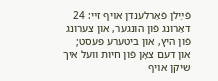פֿײַלן פֿאַרלענדן אױף זײ: 24 דאַרונג פֿון הונגער, און צערונג פֿון היץ, און ביטערע פּעסט; און דעם צאָן פֿון חיות װעל איך שיקן אױף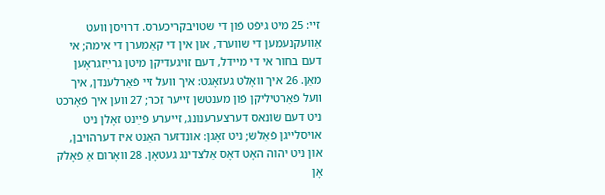זײ: 25 מיט גיפֿט פֿון די שטױבקריכערס. דרױסן װעט אַװעקנעמען די שװערד, און אין די קאַמערן די אימה; אי דעם בחור אי די מײדל, דעם זױגעדיקן מיטן גרײַזגראָען מאַן. 26 איך װאָלט געזאָגט: איך װעל זײ פֿאַרלענדן, איך װעל פֿאַרטיליקן פֿון מענטשן זײער זֵכר; 27 װען איך פֿאָרכט ניט דעם שׂוֹנאס דערצערענונג, זײערע פֿײַנט זאָלן ניט אױסלײגן פֿאַלש; ניט זאָגן: אונדזער האַנט איז דערהױבן, און ניט יהוה האָט דאָס אַלצדינג געטאָן. 28 װאָרום אַ פֿאָלק אָן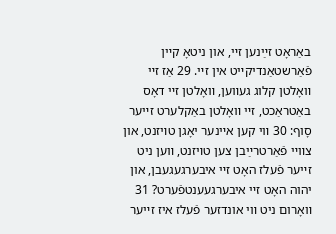באַראָט זײַנען זײ, און ניטאָ קײן פֿאַרשטאַנדיקײט אין זײ. 29 אַז זײ װאָלטן קלוג געװען, װאָלטן זײ דאָס באַטראַכט, זײ װאָלטן באַקלערט זײער סָוף: 30 װי קען אײנער יאָגן טױזנט, און צװײ פֿאַרטרײַבן צען טױזנט, װען ניט זײער פֿעלז האָט זײ איבערגעגעבן, און יהוה האָט זײ איבערגעענטפֿערט? 31 װאָרום ניט װי אונדזער פֿעלז איז זײער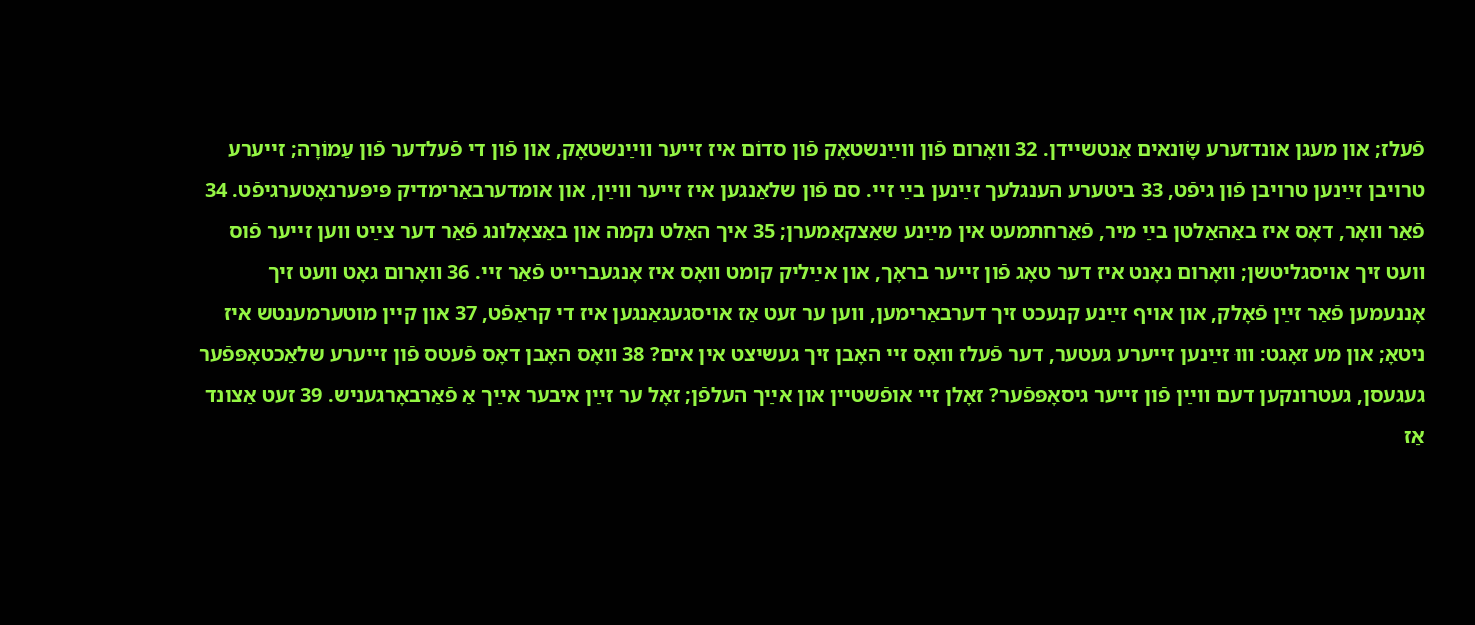פֿעלז; און מעגן אונדזערע שָׂונאים אַנטשײדן. 32 װאָרום פֿון װײַנשטאָק פֿון סדוֹם איז זײער װײַנשטאָק, און פֿון די פֿעלדער פֿון עַמוֹרָה; זײערע טרױבן זײַנען טרױבן פֿון גיפֿט, 33 ביטערע הענגלעך זײַנען בײַ זײ. סם פֿון שלאַנגען איז זײער װײַן, און אומדערבאַרימדיק פּיפּערנאָטערגיפֿט. 34 פֿאַר װאָר, דאָס איז באַהאַלטן בײַ מיר, פֿאַרחתמעט אין מײַנע שאַצקאַמערן; 35 איך האַלט נקמה און באַצאָלונג פֿאַר דער צײַט װען זײער פֿוס װעט זיך אױסגליטשן; װאָרום נאָנט איז דער טאָג פֿון זײער בראָך, און אײַליק קומט װאָס איז אָנגעברײט פֿאַר זײ. 36 װאָרום גאָט װעט זיך אָננעמען פֿאַר זײַן פֿאָלק, און אױף זײַנע קנעכט זיך דערבאַרימען, װען ער זעט אַז אױסגעגאַנגען איז די קראַפֿט, 37 און קײן מוטערמענטש איז ניטאָ; און מע זאָגט: װוּ זײַנען זײערע געטער, דער פֿעלז װאָס זײ האָבן זיך געשיצט אין אים? 38 װאָס האָבן דאָס פֿעטס פֿון זײערע שלאַכטאָפּפֿער געגעסן, געטרונקען דעם װײַן פֿון זײער גיסאָפּפֿער? זאָלן זײ אופֿשטײן און אײַך העלפֿן; זאָל ער זײַן איבער אײַך אַ פֿאַרבאָרגעניש. 39 זעט אַצונד אַז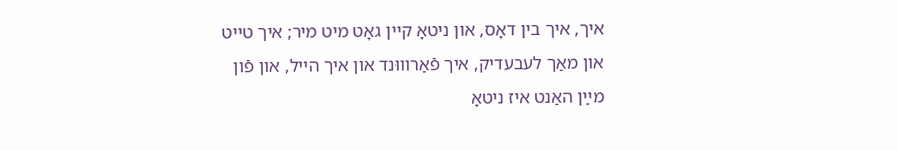איך, איך בין דאָס, און ניטאָ קײן גאָט מיט מיר; איך טײט און מאַך לעבעדיק, איך פֿאַרװוּנד און איך הײל, און פֿון מײַן האַנט איז ניטאָ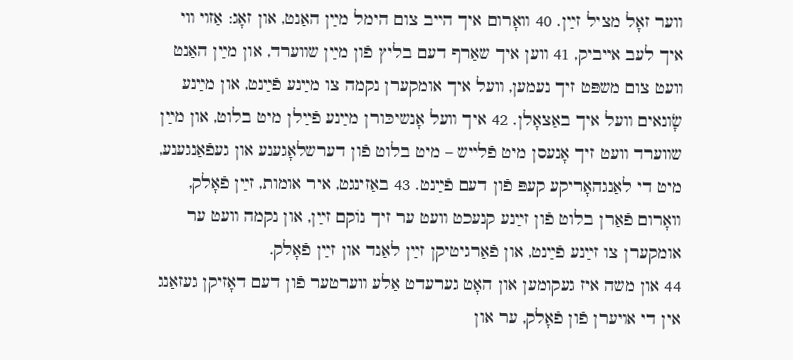װער זאָל מציל זײַן. 40 װאָרום איך הײב צום הימל מײַן האַנט, און זאָג: אַזױ װי איך לעב אײביק, 41 װען איך שאַרף דעם בליץ פֿון מײַן שװערד, און מײַן האַנט װעט צום משפּט זיך נעמען, װעל איך אומקערן נקמה צו מײַנע פֿײַנט, און מײַנע שָׂונאים װעל איך באַצאָלן. 42 איך װעל אָנשיכּורן מײַנע פֿײַלן מיט בלוט, און מײַן שװערד װעט זיך אָנעסן מיט פֿלײש – מיט בלוט פֿון דערשלאָגענע און געפֿאַנגענע, מיט די לאַנגהאָריקע קעפּ פֿון דעם פֿײַנט. 43 באַזינגט, איר אומות, זײַן פֿאָלק, װאָרום פֿאַרן בלוט פֿון זײַנע קנעכט װעט ער זיך נוֹקם זײַן, און נקמה װעט ער אומקערן צו זײַנע פֿײַנט, און פֿאַרגיטיקן זײַן לאַנד און זײַן פֿאָלק.
44 און משה איז געקומען און האָט גערעדט אַלע װערטער פֿון דעם דאָזיקן געזאַנג אין די אױערן פֿון פֿאָלק, ער און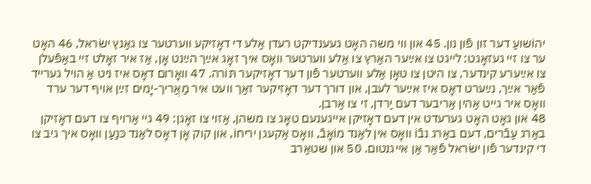יהוֹשועַ דער זון פֿון נון. 45 און װי משה האָט געענדיקט רעדן אַלע די דאָזיקע װערטער צו גאַנץ ישׂראל, 46 האָט ער צו זײ געזאָגט: לײגט צו אײַער האַרץ צו אַלע װערטער װאָס איך זאָג אײַך הײַנט אָן, אַז איר זאָלט זײ באַפֿעלן צו אײַערע קינדער, צו היטן צו טאָן אַלע װערטער פֿון דער דאָזיקער תּוֹרה. 47 װאָרום דאָס איז ניט אַ הױל גערײד פֿאַר אײַך, נײַערט דאָס איז אײַער לעבן, און דורך דער דאָזיקער זאַך װעט איר מַאֲריך-יָמים זײַן אױף דער ערד װאָס איר גײט אַהין אַריבער דעם יַרדן, זי צו אַרבן.
48 און גאָט האָט גערעדט אין דעם דאָזיקן אײגענעם טאָג צו משהן, אַזױ צו זאָגן: 49 גײ אַרױף צו דעם דאָזיקן באַרג עַבֿרים, דעם באַרג נבֿוֹ װאָס אין לאַנד מוֹאָבֿ, װאָס אַקעגן יריחוֹ, און קוק אָן דאָס לאַנד כּנַעַן װאָס איך גיב צו די קינדער פֿון ישׂראל פֿאַר אַן אײגנטום. 50 און שטאַרב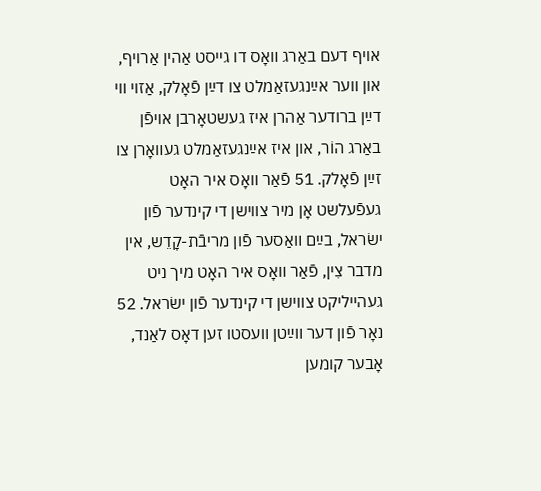אױף דעם באַרג װאָס דו גײסט אַהין אַרױף, און װער אײַנגעזאַמלט צו דײַן פֿאָלק, אַזױ װי דײַן ברודער אַהרן איז געשטאָרבן אױפֿן באַרג הוֹר, און איז אײַנגעזאַמלט געװאָרן צו זײַן פֿאָלק. 51 פֿאַר װאָס איר האָט געפֿעלשט אָן מיר צװישן די קינדער פֿון ישׂראל, בײַם װאַסער פֿון מריבֿת-קָדֵש, אין מדבר צִין, פֿאַר װאָס איר האָט מיך ניט געהײליקט צװישן די קינדער פֿון ישׂראל. 52 נאָר פֿון דער װײַטן װעסטו זען דאָס לאַנד, אָבער קומען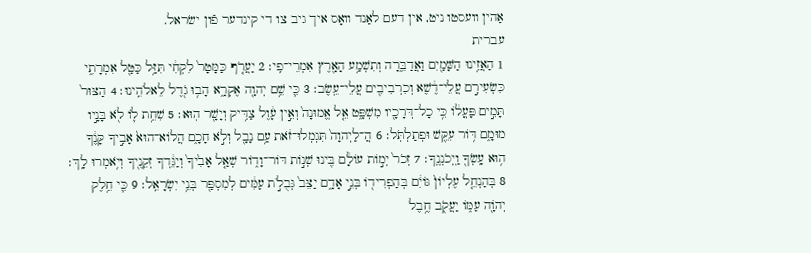אַהין װעסטו ניט, אין דעם לאַנד װאָס איך גיב צו די קינדער פֿון ישׂראל.
עברית
1 הַאֲזִ֥ינוּ הַשָּׁמַ֖יִם וַאֲדַבֵּ֑רָה וְתִשְׁמַ֥ע הָאָ֖רֶץ אִמְרֵי־פִֽי׃ 2 יַעֲרֹ֤ף כַּמָּטָר֙ לִקְחִ֔י תִּזַּ֥ל כַּטַּ֖ל אִמְרָתִ֑י כִּשְׂעִירִ֣ם עֲלֵי־דֶ֔שֶׁא וְכִרְבִיבִ֖ים עֲלֵי־עֵֽשֶׂב׃ 3 כִּ֛י שֵׁ֥ם יְהוָ֖ה אֶקְרָ֑א הָב֥וּ גֹ֖דֶל לֵאלֹהֵֽינוּ׃ 4 הַצּוּר֙ תָּמִ֣ים פָּעֳל֔וֹ כִּ֥י כָל־דְּרָכָ֖יו מִשְׁפָּ֑ט אֵ֤ל אֱמוּנָה֙ וְאֵ֣ין עָ֔וֶל צַדִּ֥יק וְיָשָׁ֖ר הֽוּא׃ 5 שִׁחֵ֥ת ל֛וֹ לֹ֖א בָּנָ֣יו מוּמָ֑ם דּ֥וֹר עִקֵּ֖שׁ וּפְתַלְתֹּֽל׃ 6 הֲ־לַיְהוָה֙ תִּגְמְלוּ־זֹ֔את עַ֥ם נָבָ֖ל וְלֹ֣א חָכָ֑ם הֲלוֹא־הוּא֙ אָבִ֣יךָ קָּנֶ֔ךָ ה֥וּא עָֽשְׂךָ֖ וַֽיְכֹנְנֶֽךָ׃ 7 זְכֹר֙ יְמ֣וֹת עוֹלָ֔ם בִּ֖ינוּ שְׁנ֣וֹת דּוֹר־וָד֑וֹר שְׁאַ֤ל אָבִ֙יךָ֙ וְיַגֵּ֔דְךָ זְקֵנֶ֖יךָ וְיֹ֥אמְרוּ לָֽךְ׃ 8 בְּהַנְחֵ֤ל עֶלְיוֹן֙ גּוֹיִ֔ם בְּהַפְרִיד֖וֹ בְּנֵ֣י אָדָ֑ם יַצֵּב֙ גְּבֻלֹ֣ת עַמִּ֔ים לְמִסְפַּ֖ר בְּנֵ֥י יִשְׂרָאֵֽל׃ 9 כִּ֛י חֵ֥לֶק יְהֹוָ֖ה עַמּ֑וֹ יַעֲקֹ֖ב חֶ֥בֶל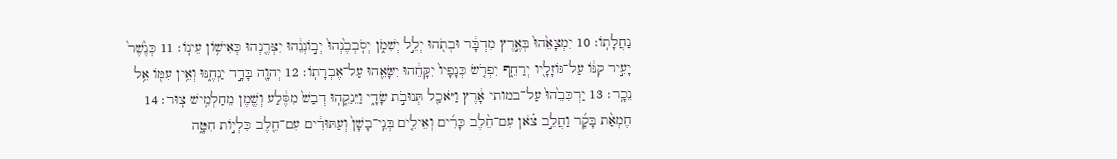נַחֲלָתֽוֹ׃ 10 יִמְצָאֵ֙הוּ֙ בְּאֶ֣רֶץ מִדְבָּ֔ר וּבְתֹ֖הוּ יְלֵ֣ל יְשִׁמֹ֑ן יְסֹֽבְבֶ֙נְהוּ֙ יְב֣וֹנְנֵ֔הוּ יִצְּרֶ֖נְהוּ כְּאִישׁ֥וֹן עֵינֽוֹ׃ 11 כְּנֶ֙שֶׁר֙ יָעִ֣יר קִנּ֔וֹ עַל־גּוֹזָלָ֖יו יְרַחֵ֑ף יִפְרֹ֤שׂ כְּנָפָיו֙ יִקָּחֵ֔הוּ יִשָּׂאֵ֖הוּ עַל־אֶבְרָתֽוֹ׃ 12 יְהוָ֖ה בָּדָ֣ד יַנְחֶ֑נּוּ וְאֵ֥ין עִמּ֖וֹ אֵ֥ל נֵכָֽר׃ 13 יַרְכִּבֵ֙הוּ֙ עַל־במותי אָ֔רֶץ וַיֹּאכַ֖ל תְּנוּבֹ֣ת שָׂדָ֑י וַיֵּנִקֵ֤הֽוּ דְבַשׁ֙ מִסֶּ֔לַע וְשֶׁ֖מֶן מֵחַלְמִ֥ישׁ צֽוּר׃ 14 חֶמְאַ֨ת בָּקָ֜ר וַחֲלֵ֣ב צֹ֗אן עִם־חֵ֨לֶב כָּרִ֜ים וְאֵילִ֤ים בְּנֵֽי־בָשָׁן֙ וְעַתּוּדִ֔ים עִם־חֵ֖לֶב כִּלְי֣וֹת חִטָּ֑ה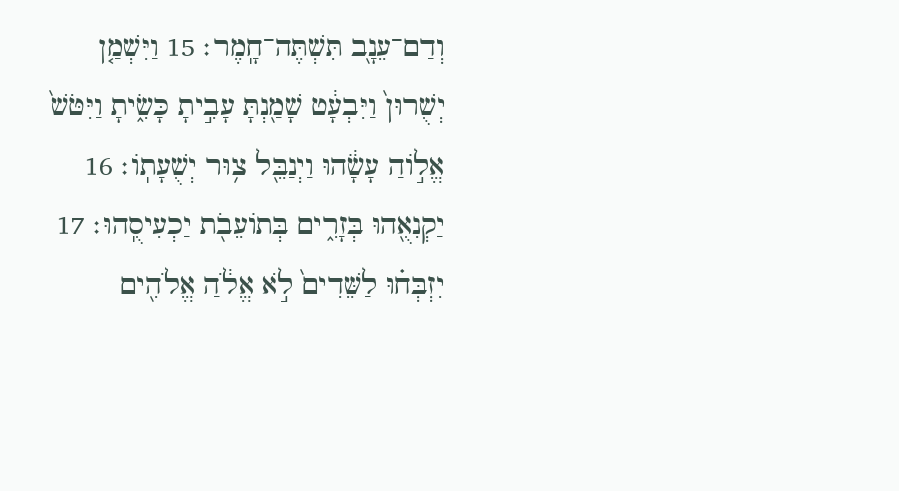וְדַם־עֵנָ֖ב תִּשְׁתֶּה־חָֽמֶר׃ 15 וַיִּשְׁמַ֤ן יְשֻׁרוּן֙ וַיִּבְעָ֔ט שָׁמַ֖נְתָּ עָבִ֣יתָ כָּשִׂ֑יתָ וַיִּטֹּשׁ֙ אֱל֣וֹהַ עָשָׂ֔הוּ וַיְנַבֵּ֖ל צ֥וּר יְשֻׁעָתֽוֹ׃ 16 יַקְנִאֻ֖הוּ בְּזָרִ֑ים בְּתוֹעֵבֹ֖ת יַכְעִיסֻֽהוּ׃ 17 יִזְבְּח֗וּ לַשֵּׁדִים֙ לֹ֣א אֱלֹ֔הַ אֱלֹהִ֖ים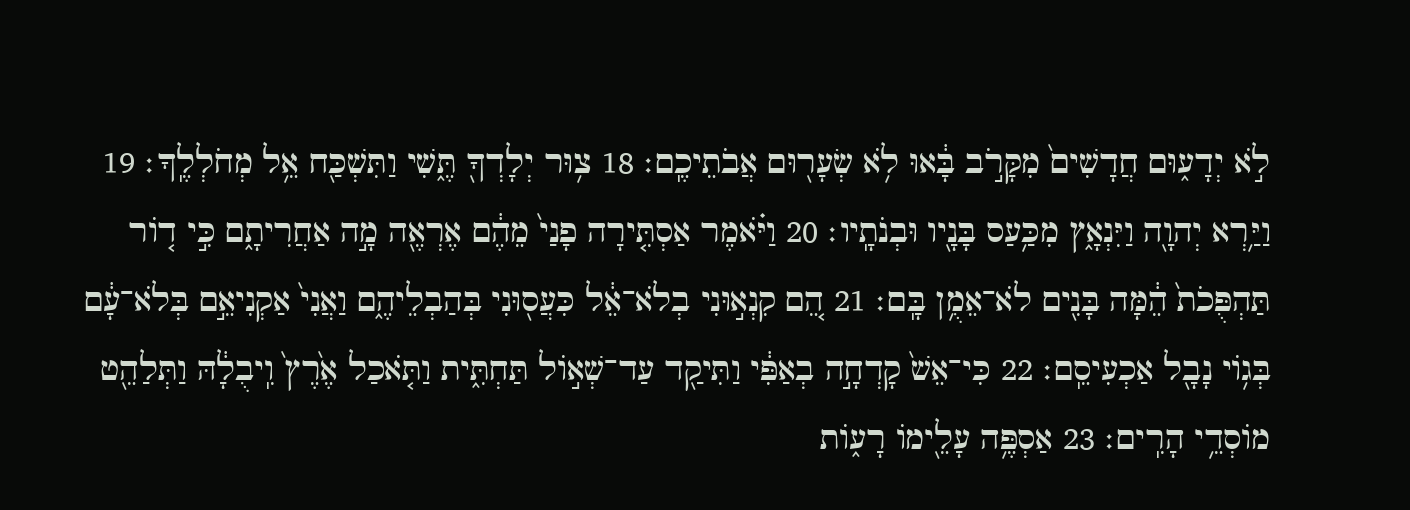לֹ֣א יְדָע֑וּם חֲדָשִׁים֙ מִקָּרֹ֣ב בָּ֔אוּ לֹ֥א שְׂעָר֖וּם אֲבֹתֵיכֶֽם׃ 18 צ֥וּר יְלָדְךָ֖ תֶּ֑שִׁי וַתִּשְׁכַּ֖ח אֵ֥ל מְחֹלְלֶֽךָ׃ 19 וַיַּ֥רְא יְהוָ֖ה וַיִּנְאָ֑ץ מִכַּ֥עַס בָּנָ֖יו וּבְנֹתָֽיו׃ 20 וַיֹּ֗אמֶר אַסְתִּ֤ירָה פָנַי֙ מֵהֶ֔ם אֶרְאֶ֖ה מָ֣ה אַחֲרִיתָ֑ם כִּ֣י ד֤וֹר תַּהְפֻּכֹת֙ הֵ֔מָּה בָּנִ֖ים לֹא־אֵמֻ֥ן בָּֽם׃ 21 הֵ֚ם קִנְא֣וּנִי בְלֹא־אֵ֔ל כִּעֲס֖וּנִי בְּהַבְלֵיהֶ֑ם וַאֲנִי֙ אַקְנִיאֵ֣ם בְּלֹא־עָ֔ם בְּג֥וֹי נָבָ֖ל אַכְעִיסֵֽם׃ 22 כִּי־אֵשׁ֙ קָדְחָ֣ה בְאַפִּ֔י וַתִּיקַ֖ד עַד־שְׁא֣וֹל תַּחְתִּ֑ית וַתֹּ֤אכַל אֶ֙רֶץ֙ וִֽיבֻלָ֔הּ וַתְּלַהֵ֖ט מוֹסְדֵ֥י הָרִֽים׃ 23 אַסְפֶּ֥ה עָלֵ֖ימוֹ רָע֑וֹת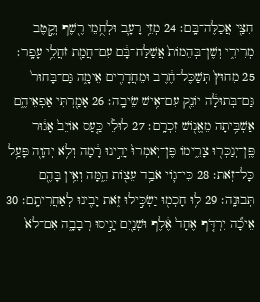חִצַּ֖י אֲכַלֶּה־בָּֽם׃ 24 מְזֵ֥י רָעָ֛ב וּלְחֻ֥מֵי רֶ֖שֶׁף וְקֶ֣טֶב מְרִירִ֑י וְשֶׁן־בְּהֵמוֹת֙ אֲשַׁלַּח־בָּ֔ם עִם־חֲמַ֖ת זֹחֲלֵ֥י עָפָֽר׃ 25 מִחוּץ֙ תְּשַׁכֶּל־חֶ֔רֶב וּמֵחֲדָרִ֖ים אֵימָ֑ה גַּם־בָּחוּר֙ גַּם־בְּתוּלָ֔ה יוֹנֵ֖ק עִם־אִ֥ישׁ שֵׂיבָֽה׃ 26 אָמַ֖רְתִּי אַפְאֵיהֶ֑ם אַשְׁבִּ֥יתָה מֵאֱנ֖וֹשׁ זִכְרָֽם׃ 27 לוּלֵ֗י כַּ֤עַס אוֹיֵב֙ אָג֔וּר פֶּֽן־יְנַכְּר֖וּ צָרֵ֑ימוֹ פֶּן־יֹֽאמְרוּ֙ יָדֵ֣ינוּ רָ֔מָה וְלֹ֥א יְהוָ֖ה פָּעַ֥ל כָּל־זֹֽאת׃ 28 כִּי־ג֛וֹי אֹבַ֥ד עֵצ֖וֹת הֵ֑מָּה וְאֵ֥ין בָּהֶ֖ם תְּבוּנָֽה׃ 29 ל֥וּ חָכְמ֖וּ יַשְׂכִּ֣ילוּ זֹ֑את יָבִ֖ינוּ לְאַחֲרִיתָֽם׃ 30 אֵיכָ֞ה יִרְדֹּ֤ף אֶחָד֙ אֶ֔לֶף וּשְׁנַ֖יִם יָנִ֣יסוּ רְבָבָ֑ה אִם־לֹא֙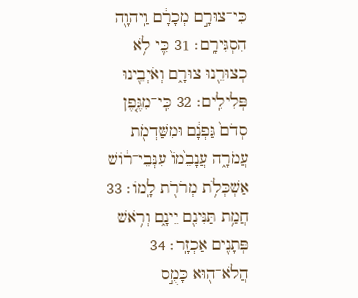כִּי־צוּרָ֣ם מְכָרָ֔ם וַֽיהוָ֖ה הִסְגִּירָֽם׃ 31 כִּ֛י לֹ֥א כְצוּרֵ֖נוּ צוּרָ֑ם וְאֹיְבֵ֖ינוּ פְּלִילִֽים׃ 32 כִּֽי־מִגֶּ֤פֶן סְדֹם֙ גַּפְנָ֔ם וּמִשַּׁדְמֹ֖ת עֲמֹרָ֑ה עֲנָבֵ֙מוֹ֙ עִנְּבֵי־ר֔וֹשׁ אַשְׁכְּלֹ֥ת מְרֹרֹ֖ת לָֽמוֹ׃ 33 חֲמַ֥ת תַּנִּינִ֖ם יֵינָ֑ם וְרֹ֥אשׁ פְּתָנִ֖ים אַכְזָֽר׃ 34 הֲלֹא־ה֖וּא כָּמֻ֣ס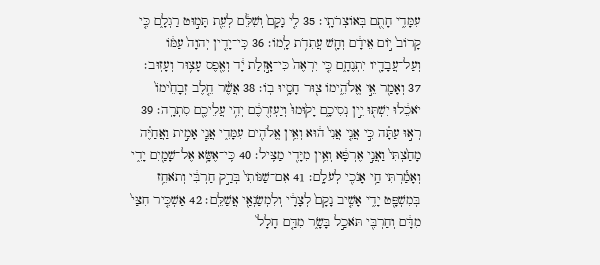עִמָּדִ֑י חָתֻ֖ם בְּאוֹצְרֹתָֽי׃ 35 לִ֤י נָקָם֙ וְשִׁלֵּ֔ם לְעֵ֖ת תָּמ֣וּט רַגְלָ֑ם כִּ֤י קָרוֹב֙ י֣וֹם אֵידָ֔ם וְחָ֖שׁ עֲתִדֹ֥ת לָֽמוֹ׃ 36 כִּֽי־יָדִ֤ין יְהוָה֙ עַמּ֔וֹ וְעַל־עֲבָדָ֖יו יִתְנֶחָ֑ם כִּ֤י יִרְאֶה֙ כִּי־אָ֣זְלַת יָ֔ד וְאֶ֖פֶס עָצ֥וּר וְעָזֽוּב׃ 37 וְאָמַ֖ר אֵ֣י אֱלֹהֵ֑ימוֹ צ֖וּר חָסָ֥יוּ בֽוֹ׃ 38 אֲשֶׁ֨ר חֵ֤לֶב זְבָחֵ֙ימוֹ֙ יֹאכֵ֔לוּ יִשְׁתּ֖וּ יֵ֣ין נְסִיכָ֑ם יָק֙וּמוּ֙ וְיַעְזְרֻכֶ֔ם יְהִ֥י עֲלֵיכֶ֖ם סִתְרָֽה׃ 39 רְא֣וּ עַתָּ֗ה כִּ֣י אֲנִ֤י אֲנִי֙ ה֔וּא וְאֵ֥ין אֱלֹהִ֖ים עִמָּדִ֑י אֲנִ֧י אָמִ֣ית וַאֲחַיֶּ֗ה מָחַ֙צְתִּי֙ וַאֲנִ֣י אֶרְפָּ֔א וְאֵ֥ין מִיָּדִ֖י מַצִּֽיל׃ 40 כִּֽי־אֶשָּׂ֥א אֶל־שָׁמַ֖יִם יָדִ֑י וְאָמַ֕רְתִּי חַ֥י אָנֹכִ֖י לְעֹלָֽם׃ 41 אִם־שַׁנּוֹתִי֙ בְּרַ֣ק חַרְבִּ֔י וְתֹאחֵ֥ז בְּמִשְׁפָּ֖ט יָדִ֑י אָשִׁ֤יב נָקָם֙ לְצָרָ֔י וְלִמְשַׂנְאַ֖י אֲשַׁלֵּֽם׃ 42 אַשְׁכִּ֤יר חִצַּי֙ מִדָּ֔ם וְחַרְבִּ֖י תֹּאכַ֣ל בָּשָׂ֑ר מִדַּ֤ם חָלָל֙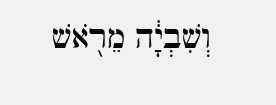וְשִׁבְיָ֔ה מֵרֹ֖אשׁ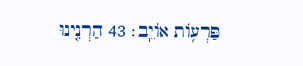פַּרְע֥וֹת אוֹיֵֽב׃ 43 הַרְנִ֤ינוּ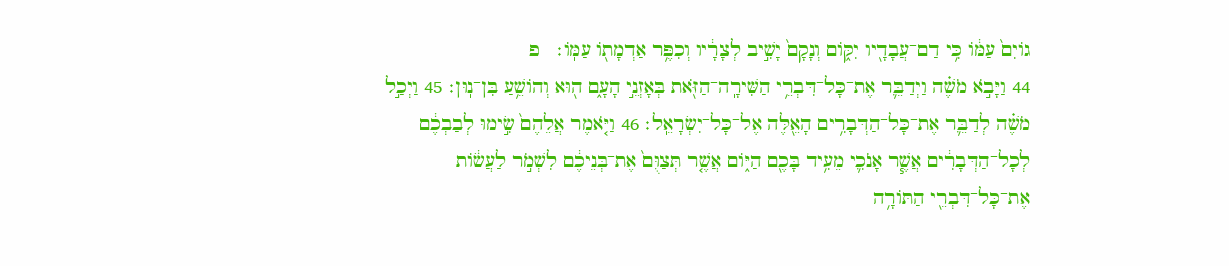גוֹיִם֙ עַמּ֔וֹ כִּ֥י דַם־עֲבָדָ֖יו יִקּ֑וֹם וְנָקָם֙ יָשִׁ֣יב לְצָרָ֔יו וְכִפֶּ֥ר אַדְמָת֖וֹ עַמּֽוֹ׃   פ
44 וַיָּבֹ֣א מֹשֶׁ֗ה וַיְדַבֵּ֛ר אֶת־כָּל־דִּבְרֵ֥י הַשִּׁירָֽה־הַזֹּ֖את בְּאָזְנֵ֣י הָעָ֑ם ה֖וּא וְהוֹשֵׁ֥עַ בִּן־נֽוּן׃ 45 וַיְכַ֣ל מֹשֶׁ֗ה לְדַבֵּ֛ר אֶת־כָּל־הַדְּבָרִ֥ים הָאֵ֖לֶּה אֶל־כָּל־יִשְׂרָאֵֽל׃ 46 וַיֹּ֤אמֶר אֲלֵהֶם֙ שִׂ֣ימוּ לְבַבְכֶ֔ם לְכָל־הַדְּבָרִ֔ים אֲשֶׁ֧ר אָנֹכִ֛י מֵעִ֥יד בָּכֶ֖ם הַיּ֑וֹם אֲשֶׁ֤ר תְּצַוֻּם֙ אֶת־בְּנֵיכֶ֔ם לִשְׁמֹ֣ר לַעֲשׂ֔וֹת אֶת־כָּל־דִּבְרֵ֖י הַתּוֹרָ֥ה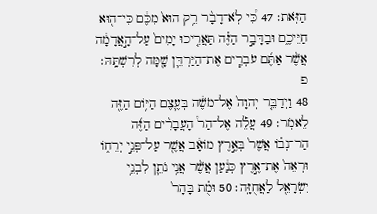הַזֹּֽאת׃ 47 כִּ֠י לֹֽא־דָבָ֨ר רֵ֥ק הוּא֙ מִכֶּ֔ם כִּי־ה֖וּא חַיֵּיכֶ֑ם וּבַדָּבָ֣ר הַזֶּ֗ה תַּאֲרִ֤יכוּ יָמִים֙ עַל־הָ֣אֲדָמָ֔ה אֲשֶׁ֨ר אַתֶּ֜ם עֹבְרִ֧ים אֶת־הַיַּרְדֵּ֛ן שָׁ֖מָּה לְרִשְׁתָּֽהּ׃   פ
48 וַיְדַבֵּ֤ר יְהוָה֙ אֶל־מֹשֶׁ֔ה בְּעֶ֛צֶם הַיּ֥וֹם הַזֶּ֖ה לֵאמֹֽר׃ 49 עֲלֵ֡ה אֶל־הַר֩ הָעֲבָרִ֨ים הַזֶּ֜ה הַר־נְב֗וֹ אֲשֶׁר֙ בְּאֶ֣רֶץ מוֹאָ֔ב אֲשֶׁ֖ר עַל־פְּנֵ֣י יְרֵח֑וֹ וּרְאֵה֙ אֶת־אֶ֣רֶץ כְּנַ֔עַן אֲשֶׁ֨ר אֲנִ֥י נֹתֵ֛ן לִבְנֵ֥י יִשְׂרָאֵ֖ל לַאֲחֻזָּֽה׃ 50 וּמֻ֗ת בָּהָר֙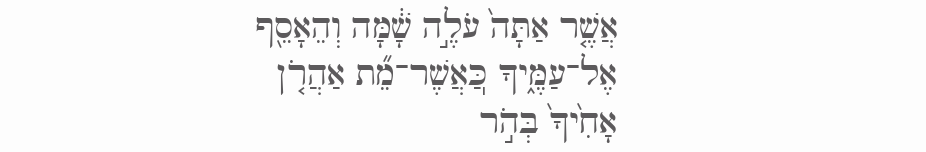אֲשֶׁ֤ר אַתָּה֙ עֹלֶ֣ה שָׁ֔מָּה וְהֵאָסֵ֖ף אֶל־עַמֶּ֑יךָ כּֽ͏ַאֲשֶׁר־מֵ֞ת אַהֲרֹ֤ן אָחִ֙יךָ֙ בְּהֹ֣ר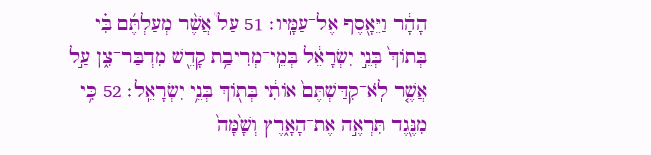הָהָ֔ר וַיֵּאָ֖סֶף אֶל־עַמָּֽיו׃ 51 עַל֩ אֲשֶׁ֨ר מְעַלְתֶּ֜ם בִּ֗י בְּתוֹךְ֙ בְּנֵ֣י יִשְׂרָאֵ֔ל בְּמֵֽי־מְרִיבַ֥ת קָדֵ֖שׁ מִדְבַּר־צִ֑ן עַ֣ל אֲשֶׁ֤ר לֹֽא־קִדַּשְׁתֶּם֙ אוֹתִ֔י בְּת֖וֹךְ בְּנֵ֥י יִשְׂרָאֵֽל׃ 52 כִּ֥י מִנֶּ֖גֶד תִּרְאֶ֣ה אֶת־הָאָ֑רֶץ וְשָׁ֙מָּה֙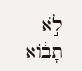לֹ֣א תָב֔וֹא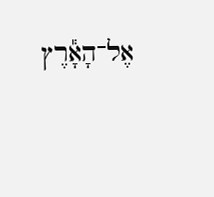אֶל־הָאָ֕רֶץ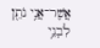אֲשֶׁר־אֲנִ֥י נֹתֵ֖ן לִבְנֵ֥י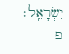יִשְׂרָאֵֽל׃   פ